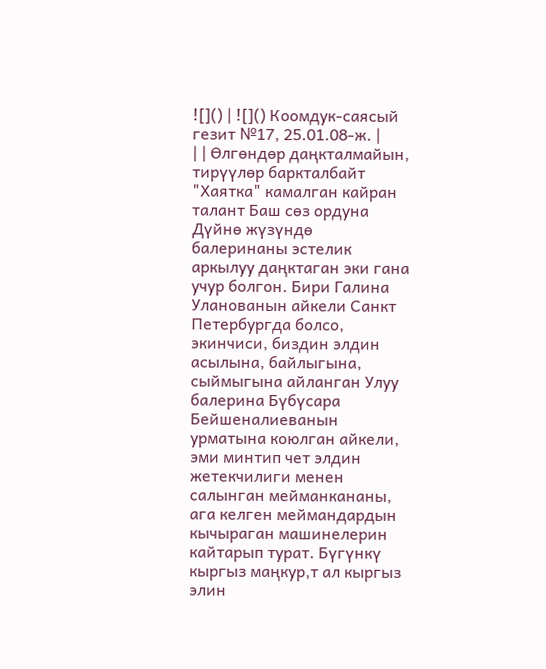![]() | ![]() Коомдук-саясый гезит №17, 25.01.08-ж. |
| | Өлгөндөр даңкталмайын, тирүүлөр баркталбайт "Хаятка" камалган кайран талант Баш сөз ордуна Дүйнө жүзүндө балеринаны эстелик аркылуу даңктаган эки гана учур болгон. Бири Галина Уланованын айкели Санкт Петербургда болсо, экинчиси, биздин элдин асылына, байлыгына, сыймыгына айланган Улуу балерина Бүбүсара Бейшеналиеванын урматына коюлган айкели, эми минтип чет элдин жетекчилиги менен салынган мейманкананы, ага келген меймандардын кычыраган машинелерин кайтарып турат. Бүгүнкү кыргыз маңкур,т ал кыргыз элин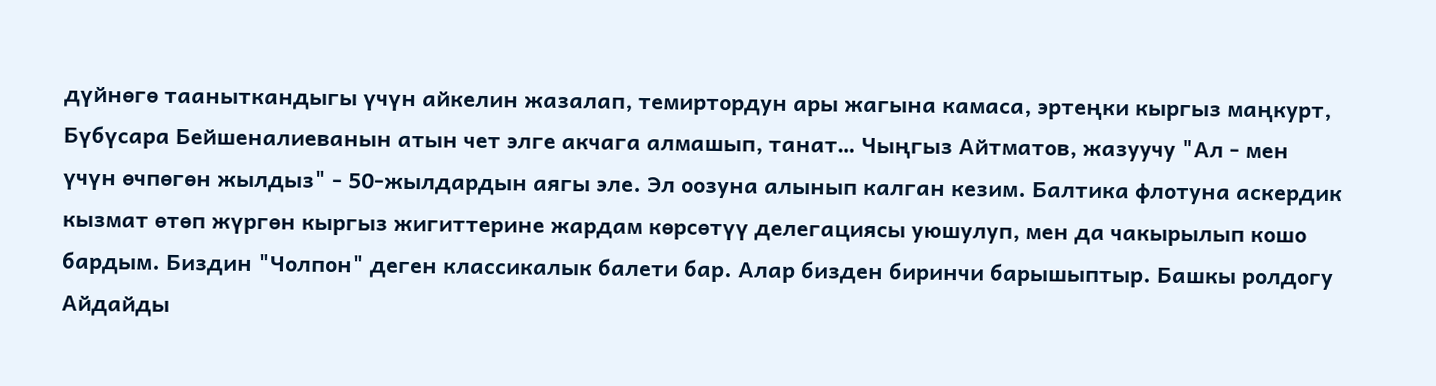дүйнөгө тааныткандыгы үчүн айкелин жазалап, темиртордун ары жагына камаса, эртеңки кыргыз маңкурт, Бүбүсара Бейшеналиеванын атын чет элге акчага алмашып, танат… Чыңгыз Айтматов, жазуучу "Ал - мен үчүн өчпөгөн жылдыз" - 50-жылдардын аягы эле. Эл оозуна алынып калган кезим. Балтика флотуна аскердик кызмат өтөп жүргөн кыргыз жигиттерине жардам көрсөтүү делегациясы уюшулуп, мен да чакырылып кошо бардым. Биздин "Чолпон" деген классикалык балети бар. Алар бизден биринчи барышыптыр. Башкы ролдогу Айдайды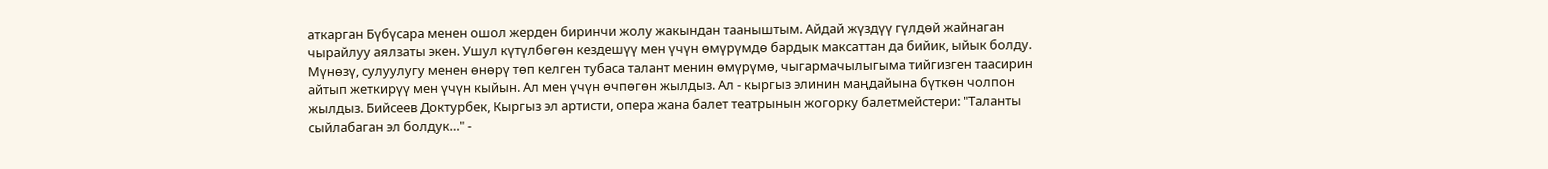аткарган Бүбүсара менен ошол жерден биринчи жолу жакындан тааныштым. Айдай жүздүү гүлдөй жайнаган чырайлуу аялзаты экен. Ушул күтүлбөгөн кездешүү мен үчүн өмүрүмдө бардык максаттан да бийик, ыйык болду. Мүнөзү, сулуулугу менен өнөрү төп келген тубаса талант менин өмүрүмө, чыгармачылыгыма тийгизген таасирин айтып жеткирүү мен үчүн кыйын. Ал мен үчүн өчпөгөн жылдыз. Ал - кыргыз элинин маңдайына бүткөн чолпон жылдыз. Бийсеев Доктурбек, Кыргыз эл артисти, опера жана балет театрынын жогорку балетмейстери: "Таланты сыйлабаган эл болдук…" -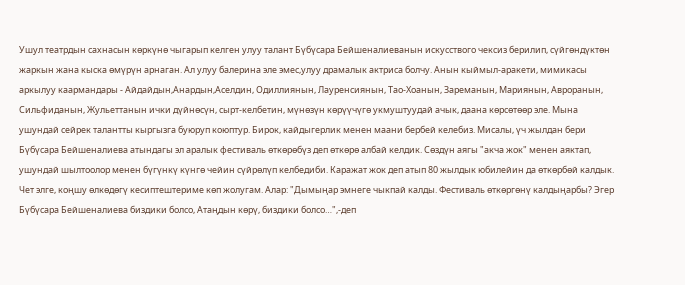Ушул театрдын сахнасын көркүнө чыгарып келген улуу талант Бүбүсара Бейшеналиеванын искусствого чексиз берилип, сүйгөндүктөн жаркын жана кыска өмүрүн арнаган. Ал улуу балерина эле эмес,улуу драмалык актриса болчу. Анын кыймыл-аракети, мимикасы аркылуу каармандары - Айдайдын,Анардын,Аселдин, Одиллиянын, Лауренсиянын, Тао-Хоанын, Зареманын, Мариянын, Авроранын, Сильфиданын, Жульеттанын ички дүйнөсүн, сырт-келбетин, мүнөзүн көрүүчүгө укмуштуудай ачык, даана көрсөтөөр эле. Мына ушундай сейрек талантты кыргызга буюруп коюптур. Бирок, кайдыгерлик менен маани бербей келебиз. Мисалы, үч жылдан бери Бүбүсара Бейшеналиева атындагы эл аралык фестиваль өткөрөбүз деп өткөрө албай келдик. Сөздүн аягы "акча жок" менен аяктап, ушундай шылтоолор менен бүгүнкү күнгө чейин сүйрөлүп келбедиби. Каражат жок деп атып 80 жылдык юбилейин да өткөрбөй калдык. Чет элге, коңшу өлкөдөгү кесиптештериме көп жолугам. Алар: "Дымыңар эмнеге чыкпай калды. Фестиваль өткөргөнү калдыңарбы? Эгер Бүбүсара Бейшеналиева биздики болсо, Атаңдын көрү, биздики болсо…",-деп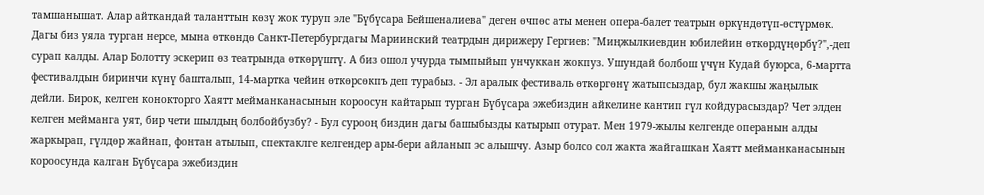тамшанышат. Алар айткандай таланттын көзү жок туруп эле "Бүбүсара Бейшеналиева" деген өчпөс аты менен опера-балет театрын өркүндөтүп-өстүрмөк. Дагы биз уяла турган нерсе, мына өткөндө Санкт-Петербургдагы Мариинский театрдын дирижеру Гергиев: "Миңжылкиевдин юбилейин өткөрдүңөрбү?",-деп сурап калды. Алар Болотту эскерип өз театрында өткөрүштү. А биз ошол учурда тымпыйып унчуккан жокпуз. Ушундай болбош үчүн Кудай буюрса, 6-мартта фестивалдын биринчи күнү башталып, 14-мартка чейин өткөрсөкпъ деп турабыз. - Эл аралык фестиваль өткөргөнү жатыпсыздар, бул жакшы жаңылык дейли. Бирок, келген конокторго Хаятт мейманканасынын короосун кайтарып турган Бүбүсара эжебиздин айкелине кантип гүл койдурасыздар? Чет элден келген мейманга уят, бир чети шылдың болбойбузбу? - Бул сурооң биздин дагы башыбызды катырып отурат. Мен 1979-жылы келгенде операнын алды жаркырап, гүлдөр жайнап, фонтан атылып, спектаклге келгендер ары-бери айланып эс алышчу. Азыр болсо сол жакта жайгашкан Хаятт мейманканасынын короосунда калган Бүбүсара эжебиздин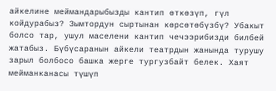айкелине меймандарыбызды кантип өткөзүп, гүл койдурабыз? Зымтордун сыртынан көрсөтөбүзбү? Убакыт болсо тар, ушул маселени кантип чечээрибизди билбей жатабыз. Бүбүсаранын айкели театрдын жанында турушу зарыл болбосо башка жерге тургузбайт белек. Хаят мейманканасы түшүп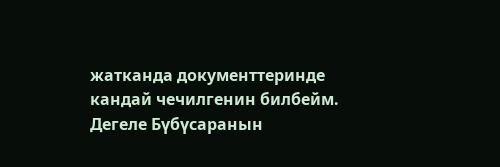жатканда документтеринде кандай чечилгенин билбейм. Дегеле Бүбүсаранын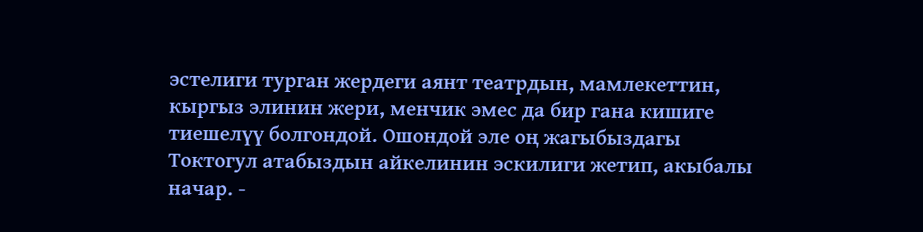эстелиги турган жердеги аянт театрдын, мамлекеттин, кыргыз элинин жери, менчик эмес да бир гана кишиге тиешелүү болгондой. Ошондой эле оң жагыбыздагы Токтогул атабыздын айкелинин эскилиги жетип, акыбалы начар. -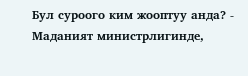Бул суроого ким жооптуу анда? - Маданият министрлигинде,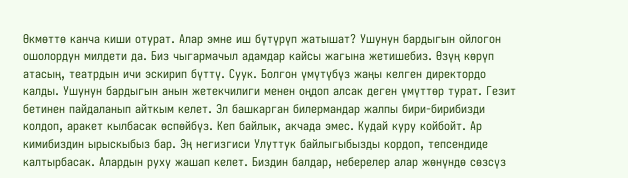Өкмөттө канча киши отурат. Алар эмне иш бүтүрүп жатышат? Ушунун бардыгын ойлогон ошолордун милдети да. Биз чыгармачыл адамдар кайсы жагына жетишебиз. Өзүң көрүп атасың, театрдын ичи эскирип бүттү. Суук. Болгон үмүтүбүз жаңы келген директордо калды. Ушунун бардыгын анын жетекчилиги менен оңдоп алсак деген үмүттөр турат. Гезит бетинен пайдаланып айткым келет. Эл башкарган билермандар жалпы бири-бирибизди колдоп, аракет кылбасак өспөйбүз. Кеп байлык, акчада эмес. Кудай куру койбойт. Ар кимибиздин ырыскыбыз бар. Эң негизгиси Улуттук байлыгыбызды кордоп, тепсендиде калтырбасак. Алардын руху жашап келет. Биздин балдар, неберелер алар жөнүндө сөзсүз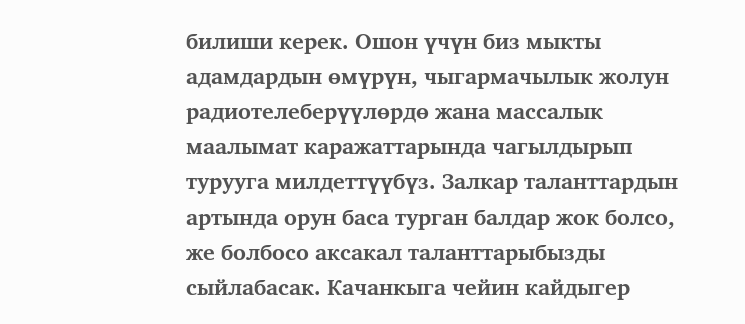билиши керек. Ошон үчүн биз мыкты адамдардын өмүрүн, чыгармачылык жолун радиотелеберүүлөрдө жана массалык маалымат каражаттарында чагылдырып турууга милдеттүүбүз. Залкар таланттардын артында орун баса турган балдар жок болсо, же болбосо аксакал таланттарыбызды сыйлабасак. Качанкыга чейин кайдыгер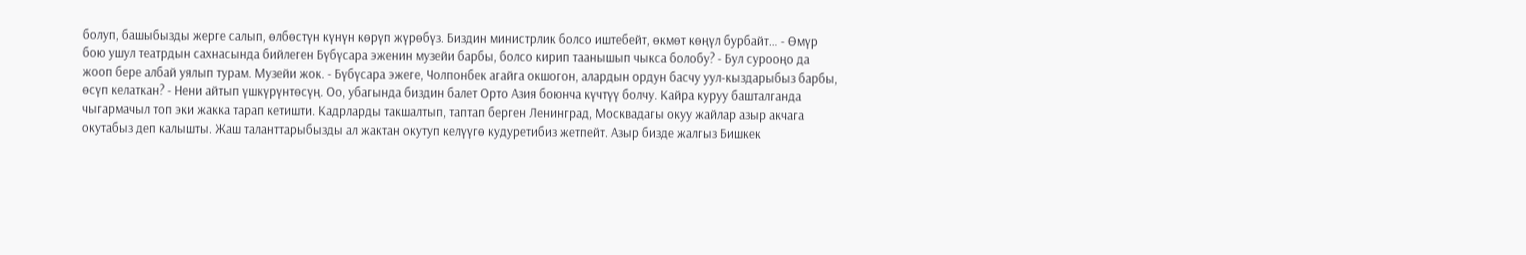болуп, башыбызды жерге салып, өлбөстүн күнүн көрүп жүрөбүз. Биздин министрлик болсо иштебейт, өкмөт көңүл бурбайт… - Өмүр бою ушул театрдын сахнасында бийлеген Бүбүсара эженин музейи барбы, болсо кирип таанышып чыкса болобу? - Бул сурооңо да жооп бере албай уялып турам. Музейи жок. - Бүбүсара эжеге, Чолпонбек агайга окшогон, алардын ордун басчу уул-кыздарыбыз барбы, өсүп келаткан? - Нени айтып үшкүрүнтөсүң. Оо, убагында биздин балет Орто Азия боюнча күчтүү болчу. Кайра куруу башталганда чыгармачыл топ эки жакка тарап кетишти. Кадрларды такшалтып, таптап берген Ленинград, Москвадагы окуу жайлар азыр акчага окутабыз деп калышты. Жаш таланттарыбызды ал жактан окутуп келүүгө кудуретибиз жетпейт. Азыр бизде жалгыз Бишкек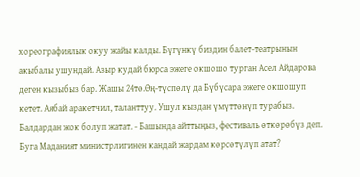хореографиялык окуу жайы калды. Бүгүнкү биздин балет-театрынын акыбалы ушундай. Азыр кудай бюрса эжеге окшошо турган Асел Айдарова деген кызыбыз бар. Жашы 24тө.Өң-түспөлү да Бүбүсара эжеге окшошуп кетет. Аябай аракетчил, таланттуу. Ушул кыздан үмүттөнүп турабыз. Балдардан жок болуп жатат. - Башында айттыңыз, фестиваль өткөрөбүз деп. Буга Маданият министрлигинен кандай жардам көрсөтүлүп атат?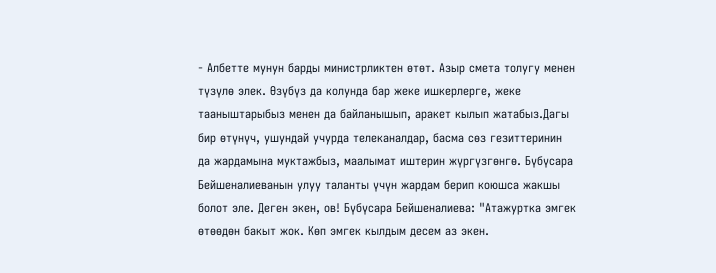- Албетте мунун барды министрликтен өтөт. Азыр смета толугу менен түзүлө элек. Өзүбүз да колунда бар жеке ишкерлерге, жеке тааныштарыбыз менен да байланышып, аракет кылып жатабыз.Дагы бир өтүнүч, ушундай учурда телеканалдар, басма сөз гезиттеринин да жардамына муктажбыз, маалымат иштерин жүргүзгөнгө. Бүбүсара Бейшеналиеванын улуу таланты үчүн жардам берип коюшса жакшы болот эле. Деген экен, ов! Бүбүсара Бейшеналиева: "Атажуртка эмгек өтөөдөн бакыт жок. Көп эмгек кылдым десем аз экен.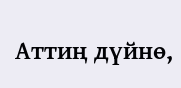Аттиң дүйнө,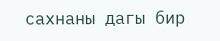сахнаны дагы бир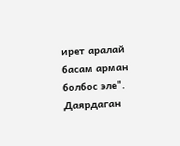ирет аралай басам арман болбос эле". Даярдаган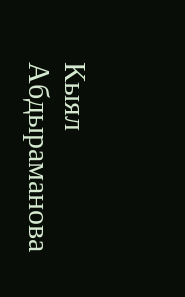Кыял Абдыраманова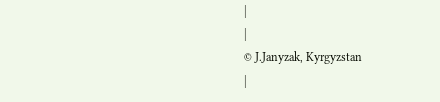|
|
© J.Janyzak, Kyrgyzstan
|